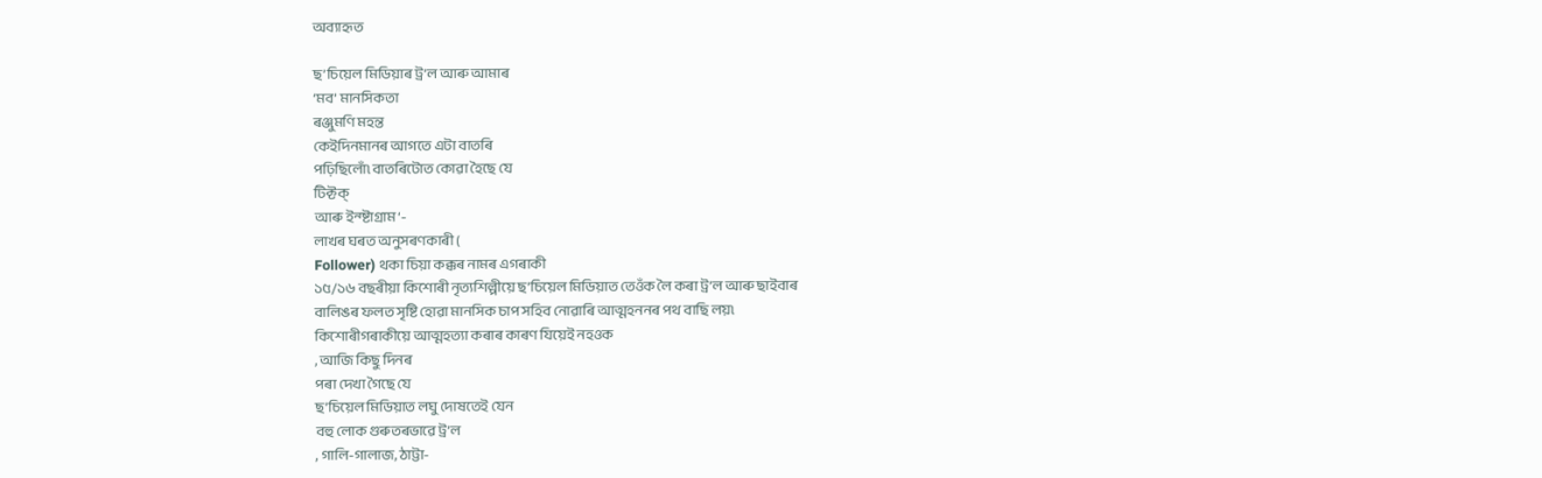অব্যাহৃত

ছ’চিয়েল মিডিয়াৰ ট্ৰ’ল আৰু আমাৰ
‘মব’ মানসিকতা
ৰঞ্জুমণি মহন্ত
কেইদিনমানৰ আগতে এটা বাতৰি
পঢ়িছিলোঁ৷ বাতৰিটোত কোৱা হৈছে যে
টিক্টক্
আৰু ইন্ষ্টাগ্ৰাম‘-
লাখৰ ঘৰত অনুসৰণকাৰী (
Follower) থকা চিয়া কক্কৰ নামৰ এগৰাকী
১৫/১৬ বছৰীয়া কিশোৰী নৃত্যশিল্পীয়ে ছ’চিয়েল মিডিয়াত তেওঁক লৈ কৰা ট্ৰ’ল আৰু ছাইবাৰ
বালিঙৰ ফলত সৃষ্টি হোৱা মানসিক চাপ সহিব নোৱাৰি আত্মহননৰ পথ বাছি লয়৷
কিশোৰীগৰাকীয়ে আত্মহত্যা কৰাৰ কাৰণ যিয়েই নহওক
, আজি কিছু দিনৰ
পৰা দেখা গৈছে যে
ছ’চিয়েল মিডিয়াত লঘু দোষতেই যেন
বহু লোক গুৰুতৰভাৱে ট্ৰ’ল
, গালি-গালাজ, ঠাট্টা-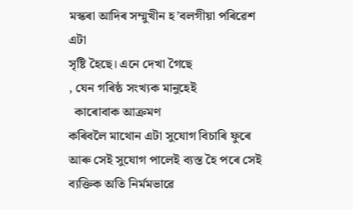মস্কৰা আদিৰ সম্মুখীন হ’বলগীয়া পৰিৱেশ এটা
সৃষ্টি হৈছে। এনে দেখা গৈছে
, যেন গৰিষ্ঠ সংখ্যক মানুহেই
  কাৰোবাক আক্ৰমণ
কৰিবলৈ মাথোন এটা সুযোগ বিচাৰি ফুৰে আৰু সেই সুযোগ পালেই ব্যস্ত হৈ পৰে সেই
ব্যক্তিক অতি নিৰ্মমভাৱে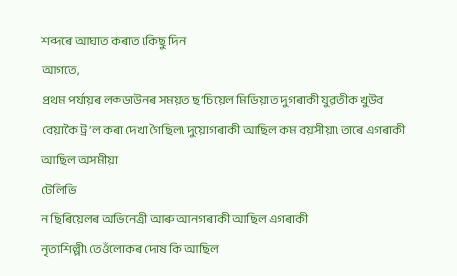শব্দৰে আঘাত কৰাত ৷কিছু দিন
আগতে,
প্ৰথম পৰ্যায়ৰ লক্ডাউনৰ সময়ত ছ’চিয়েল মিডিয়াত দুগৰাকী যুৱতীক খুউব
বেয়াকৈ ট্ৰ’ল কৰা দেখা গৈছিল৷ দুয়োগৰাকী আছিল কম বয়সীয়া৷ তাৰে এগৰাকী আছিল অসমীয়া
টেলিভি
ন ছিৰিয়েলৰ অভিনেত্ৰী আৰু আনগৰাকী আছিল এগৰাকী
নৃত্যশিল্পী৷ তেওঁলোকৰ দোষ কি আছিল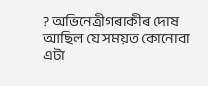? অভিনেত্ৰীগৰাকীৰ দোষ
আছিল যে সময়ত কোনোবা এটা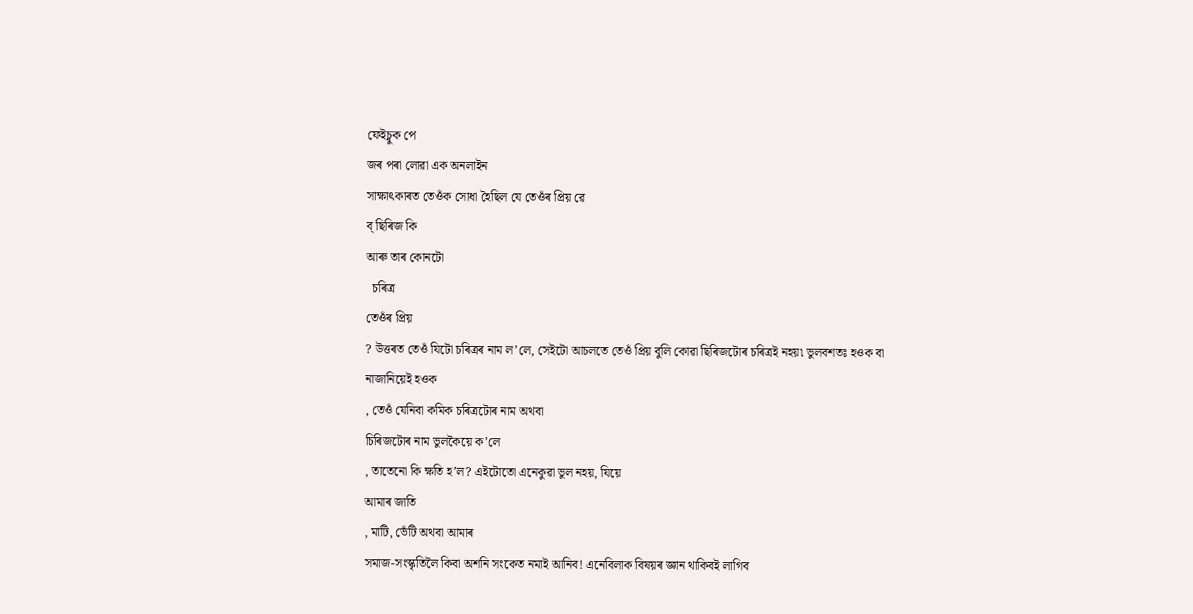ফেইচ্বুক পে
জৰ পৰা লোৱা এক অনলাইন
সাক্ষাৎকাৰত তেওঁক সোধা হৈছিল যে তেওঁৰ প্ৰিয় ৱে
ব্ ছিৰিজ কি
আৰু তাৰ কোনটো
  চৰিত্ৰ
তেওঁৰ প্ৰিয়
? উত্তৰত তেওঁ যিটো চৰিত্ৰৰ নাম ল’লে, সেইটো আচলতে তেওঁ প্ৰিয় বুলি কোৱা ছিৰিজটোৰ চৰিত্ৰই নহয়৷ ভুলবশতঃ হওক বা
নাজানিয়েই হওক
, তেওঁ যেনিবা কমিক চৰিত্ৰটোৰ নাম অথবা
চিৰিজটোৰ নাম ভুলকৈয়ে ক’লে
, তাতেনো কি ক্ষতি হ’ল? এইটোতো এনেকুৱা ভুল নহয়, যিয়ে
আমাৰ জাতি
, মাটি, ভেঁটি অথবা আমাৰ
সমাজ-সংস্কৃতিলৈ কিবা অশনি সংকেত নমাই আনিব! এনেবিলাক বিষয়ৰ জ্ঞান থাকিবই লাগিব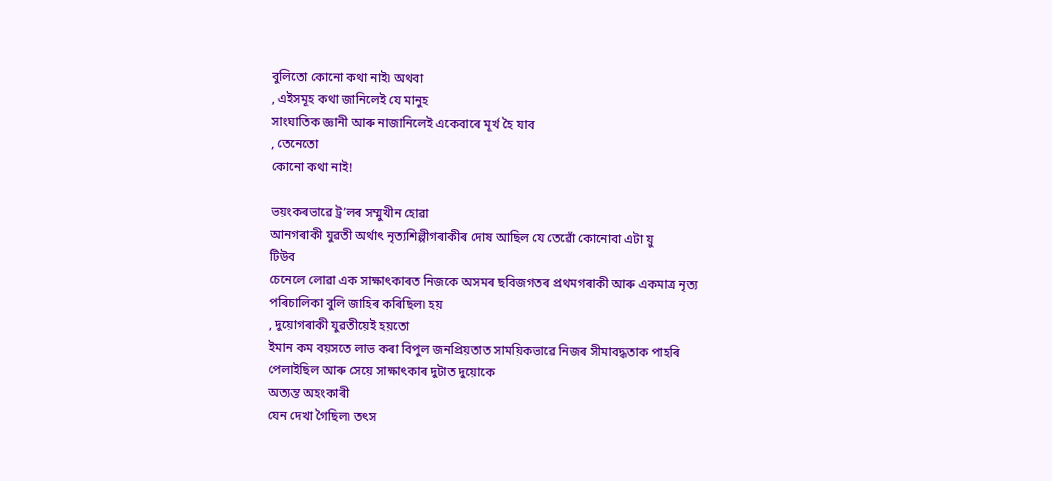বুলিতো কোনো কথা নাই৷ অথবা
, এইসমূহ কথা জানিলেই যে মানুহ
সাংঘাতিক জ্ঞানী আৰু নাজানিলেই একেবাৰে মূৰ্খ হৈ যাব
, তেনেতো
কোনো কথা নাই!

ভয়ংকৰভাৱে ট্ৰ’লৰ সম্মুখীন হোৱা
আনগৰাকী যুৱতী অৰ্থাৎ নৃত্যশিল্পীগৰাকীৰ দোষ আছিল যে তেৱোঁ কোনোবা এটা য়ু
টিউব
চেনেলে লোৱা এক সাক্ষাৎকাৰত নিজকে অসমৰ ছবিজগতৰ প্ৰথমগৰাকী আৰু একমাত্ৰ নৃত্য
পৰিচালিকা বুলি জাহিৰ কৰিছিল৷ হয়
, দুয়োগৰাকী যুৱতীয়েই হয়তো
ইমান কম বয়সতে লাভ কৰা বিপুল জনপ্ৰিয়তাত সাময়িকভাৱে নিজৰ সীমাবদ্ধতাক পাহৰি
পেলাইছিল আৰু সেয়ে সাক্ষাৎকাৰ দুটাত দুয়োকে
অত্যন্ত অহংকাৰী
যেন দেখা গৈছিল৷ তৎস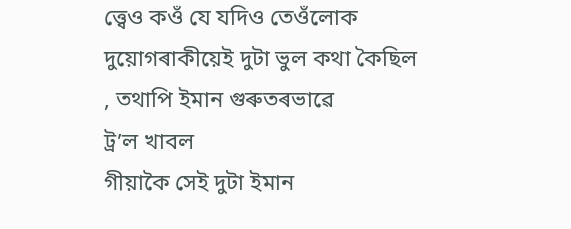ত্ত্বেও কওঁ যে যদিও তেওঁলোক
দুয়োগৰাকীয়েই দুটা ভুল কথা কৈছিল
, তথাপি ইমান গুৰুতৰভাৱে
ট্ৰ’ল খাবল
গীয়াকৈ সেই দুটা ইমান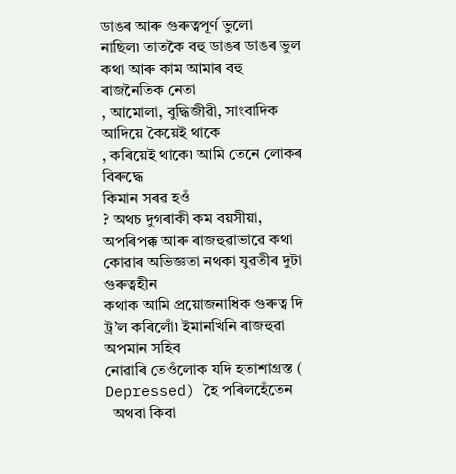ডাঙৰ আৰু গুৰুত্বপূৰ্ণ ভুলো
নাছিল৷ তাতকৈ বহু ডাঙৰ ডাঙৰ ভুল কথা আৰু কাম আমাৰ বহু ৰাজনৈতিক নেতা
, আমোলা, বুদ্ধিজীৱী, সাংবাদিক
আদিয়ে কৈয়েই থাকে
, কৰিয়েই থাকে৷ আমি তেনে লোকৰ বিৰুদ্ধে
কিমান সৰৱ হওঁ
? অথচ দুগৰাকী কম বয়সীয়া, অপৰিপক্ক আৰু ৰাজহুৱাভাৱে কথা কোৱাৰ অভিজ্ঞতা নথকা যুৱতীৰ দুটা গুৰুত্বহীন
কথাক আমি প্ৰয়োজনাধিক গুৰুত্ব দি ট্ৰ’ল কৰিলোঁ৷ ইমানখিনি ৰাজহুৱা অপমান সহিব
নোৱাৰি তেওঁলোক যদি হতাশাগ্ৰস্ত (
Depressed) হৈ পৰিলহেঁতেন
  অথবা কিবা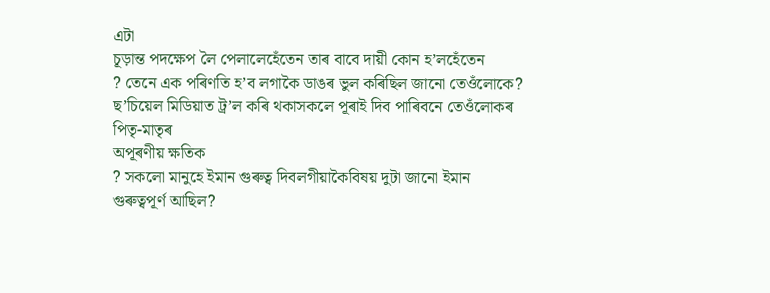এটা
চূড়ান্ত পদক্ষেপ লৈ পেলালেহেঁতেন তাৰ বাবে দায়ী কোন হ’লহেঁতেন
? তেনে এক পৰিণতি হ’ব লগাকৈ ডাঙৰ ভুল কৰিছিল জানো তেওঁলোকে? ছ’চিয়েল মিডিয়াত ট্ৰ’ল কৰি থকাসকলে পূৰাই দিব পাৰিবনে তেওঁলোকৰ পিতৃ-মাতৃৰ
অপূৰণীয় ক্ষতিক
? সকলো মানুহে ইমান গুৰুত্ব দিবলগীয়াকৈবিষয় দুটা জানো ইমান গুৰুত্বপূৰ্ণ আছিল?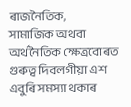ৰাজনৈতিক,
সামাজিক অথবা অৰ্থনৈতিক ক্ষেত্ৰবোৰত গুৰুত্ব দিবলগীয়া এশ এবুৰি সমস্যা থকাৰ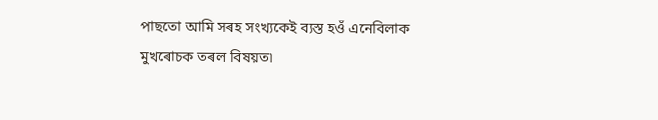পাছতো আমি সৰহ সংখ্যকেই ব্যস্ত হওঁ এনেবিলাক
মুখৰোচক তৰল বিষয়ত৷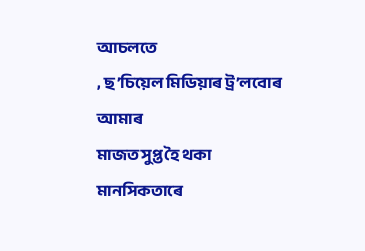আচলতে
, ছ’চিয়েল মিডিয়াৰ ট্ৰ’লবোৰ আমাৰ
মাজত সুপ্ত হৈ থকা
মানসিকতাৰে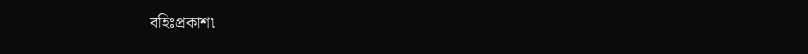বহিঃপ্ৰকাশ৷